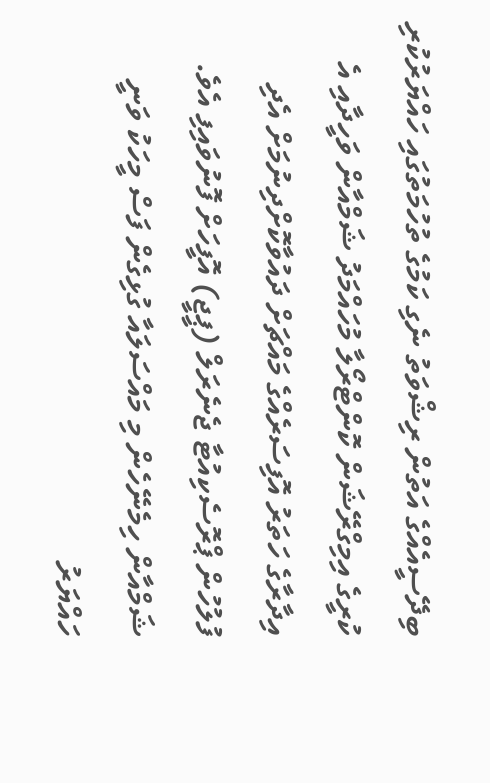ބިދޭސީއެއްގެ އަތުން ރިޝްވަތު ނެގި ކަމުގެ ތުހުމަތުގައި ހައްޔަރުކުރި ކުރީގެ އިމިގްރޭޝަން ކޮންޓްރޯލާ މުހައްމަދު ޝަމްއާން ވަހީދާއި އެ އިދާރާގެ ހަތަރު އޮފިސަރެއްގެ މައްޗަށް ދައުވާކޮށްދިނުމަށް އެދި ފުލުހުން ޕްރޮސެކިއުޓާ ޖެނެރަލް (ޕީޖީ) އޮފީހަށް ފޮނުވައިފި އެވެ.
ޝަމްއާން ހިމެނޭހެން މި މައްސަލައާ ގުޅިގެން ފަސް މީހަކު ވަނީ ހައްޔަރު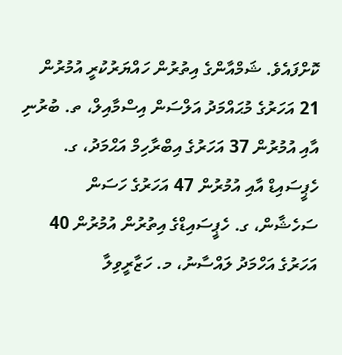ކޮށްފައެވެ. ޝަމްއާންގެ އިތުރުން ހައްޔަރުކުރީ އުމުރުން 21 އަހަރުގެ މުޙައްމަދު އަލްސަން އިސްމާއިލް، ތ. ބުރުނި އާއި އުމުރުން 37 އަހަރުގެ އިބްރާހިމް އަޙްމަދު، ގ. ހެޕީސައިޑް އާއި އުމުރުން 47 އަހަރުގެ ހަސަން ސަހެޝާން، ގ. ހެޕީސައިޑްގެ އިތުރުން އުމުރުން 40 އަހަރުގެ އަހްމަދު ލައްސާނު، މ. ހަޒާރީވިލާ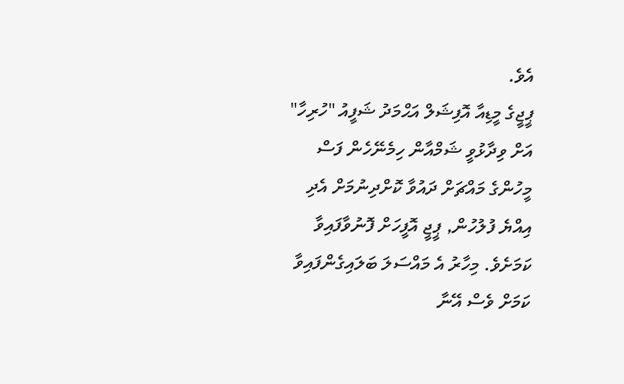އެވެ.
ޕީޖީގެ މީޑިއާ އޮފިޝަލް އަޙްމަދު ޝަފީއު "ހުރިހާ" އަށް ވިދާޅުވީ ޝަމްއާން ހިމެނޭހެން ފަސް މީހުންގެ މައްޗަށް ދައުވާ ކޮށްދިނުމަށް އެދި އިއްޔެ ފުލުހުން, ޕީޖީ އޮފީހަށް ފޮނުވާފައިވާ ކަމަށެވެ. މިހާރު އެ މައްސަލަ ބަލައިގެންފައިވާ ކަމަށް ވެސް އޭނާ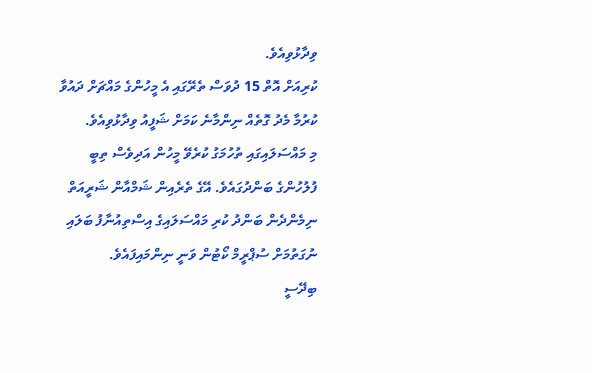ވިދާޅުވިއެވެ.
ކުރިއަށް އޮތް 15 ދުވަސް ތެރޭގައި އެ މީހުންގެ މައްޗަށް ދައުވާ ކުރުމާ މެދު ގޮތެއް ނިންމާނެ ކަމަށް ޝަފީއު ވިދާޅުވިއެވެ.
މި މައްސަލައިގައި ތުހުމަގު ކުރެވޭ މީހުން އަދިވެސް ތިބީ ފުލުހުންގެ ބަންދުގައެވެ. އޭގެ ތެރެއިން ޝަމްއާން ޝަރީއަތް ނިމެންދެން ބަންދު ކުރި މައްސަލައިގެ އިސްތިއުނާފު ބަލައި ނުގަތުމަށް ސުޕްރީމް ކޯޓުން ވަނީ ނިންމައިފައެވެ.
ބިދޭސީ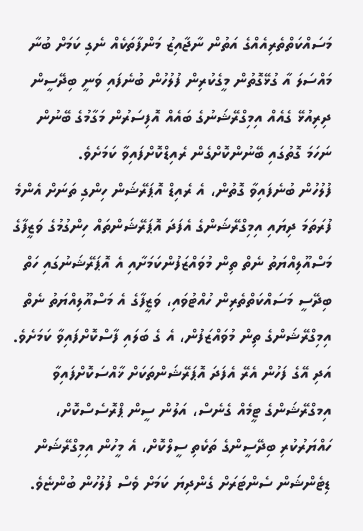މަސައްކަތްތެރިއެއްގެ އަތުން ނާޖާއިޒު މަންފާތަކެއް ނެގި ކަމަށް ބުނާ މައްސަލަ އާ ގުޅޭގޮތުން މީގެކުރިން ފުލުހުން ބުނެފައި ވަނީ ބިދޭސީން ދިރިއުޅޭ ގެއެއް އިމިގްރޭޝަނުގެ ބައެއް އޮފިސަރުން މަގާމުގެ ބޭނުން ނަހަމަ ގޮތުގައި ބޭނުންކޮށްގެން ރެއިޑްކޮށްފައިވާ ކަމަށެވެ.
ފުލުހުން ބުނެފައިވާ ގޮތުން، އެ ރެއިޑް އޮޕަރޭޝަން ހިންގި ތަނަށް އެންމެ ފުރަތަމަ ދިޔައި އިމިގްރޭޝަންގެ އެފަދަ އޮޕަރޭޝަންތައް ހިންގުމުގެ ވަޒީފާގެ މަސްއޫލިއްޔަތު ނެތް ތިން މުވައްޒަފުންކަމަށާއި އެ އޮޕަރޭޝަނުގައި ހަތް ބިދޭސީ މަސައްކަތްތެރިން ހުއްޓުވައި، ވަޒީފާގެ އެ މަސްއޫލިއްޔަތު ނެތް އިމިގްރޭޝަންގެ ތިން މުވައްޒަފުން، އެ ގެ ބަލައި ފާސްކޮށްފައިވާ ކަމަށެވެ.
އަދި އޭގެ ފަހުން އެރޭ އެފަދަ އޮޕަރޭޝަންތަކަށް ޚާއްސަކޮށްފައިވާ އިމގްރޭޝަންގެ ޓީމެއް ގެނެސް، އަލުން ސީން ޕްރޮސެސްކޮށް، ހައްޔަރުކުރި ބިދޭސީންގެ ތަކެތި ސީލްކޮށް، އެ މީހުން އިމިގްރޭޝަން ޑިޓެންޝަން ސެންޓަރަށް ގެންދިޔަ ކަމަށް ވެސް ފުލުހުން ބުންޏެވެ.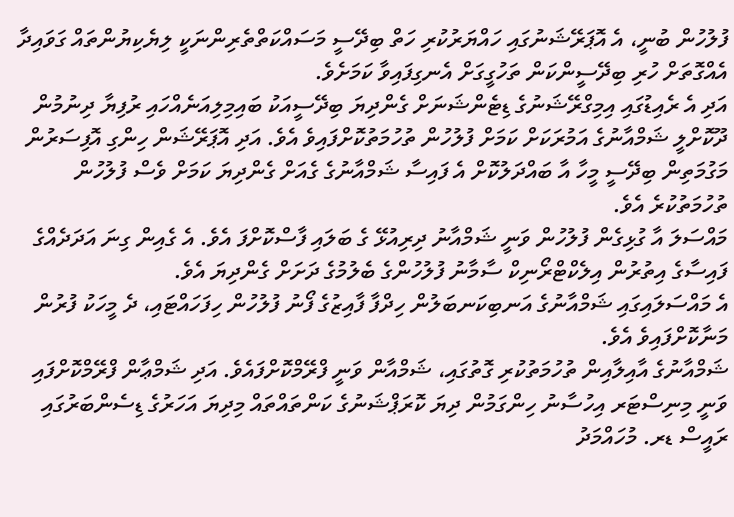ފުލުހުން ބުނީ، އެ އޮޕަރޭޝަނުގައި ހައްޔަރުކުރި ހަތް ބިދޭސީ މަސައްކަތްތެރިންނަކީ ލިޔެކިޔުންތައް ގަވައިދާ އެއްގޮތަށް ހުރި ބިދޭސީންކަން ތަހުގީގަށް އެނގިފައިވާ ކަމަށެވެ.
އަދި އެ ރެއިޑުގައި އިމިގްރޭޝަނުގެ ޑިޓެންޝަނަށް ގެންދިޔަ ބިދޭސީއަކު ބައިމިލިއަނެއްހައި ރުފިޔާ ދިނުމުން ދޫކޮށްލީ ޝަމްއާނުގެ އަމުރަކަށް ކަމަށް ފުލުހުން ތުހުމަތުކޮށްފައިވެ އެވެ. އަދި އޮޕަރޭޝަން ހިންގި އޮފިސަރުން މަގުމަތިން ބިދޭސީ މީހާ އާ ބައްދަލުކޮށް އެ ފައިސާ ޝަމްއާނުގެ ގެއަށް ގެންދިޔަ ކަމަށް ވެސް ފުލުހުން ތުހުމަތުކުރެ އެވެ.
މައްސަލަ އާ ގުޅިގެން ފުލުހުން ވަނީ ޝަމްއާނު ދިރިއުޅޭ ގެ ބަލައި ފާސްކޮށްފަ އެވެ. އެ ގެއިން ގިނަ އަދަދެއްގެ ފައިސާގެ އިތުރުން އިލެކްޓްރޯނިކް ސާމާނު ފުލުހުންގެ ބެލުމުގެ ދަށަށް ގެންދިޔަ އެވެ.
އެ މައްސަލައިގައި ޝަމްއާނުގެ އަނބިކަނބަލުން ހިދްފާ ފާއިޒުގެ ފޯނު ފުލުހުން ހިފަހައްޓައި، ދެ މީހަކު ފުރުން މަނާކޮށްފައިވެ އެވެ.
ޝަމްއާނުގެ އާއިލާއިން ތުހުމަތުކުރި ގޮތުގައި، ޝަމްއާން ވަނީ ފްރޭމްކޮށްފައެވެ. އަދި ޝަމްޢާން ފްރޭމްކޮށްފައި ވަނީ މިނިސްޓަރ އިހުސާނު ހިންގަމުން ދިޔަ ކޮރަޕްޝަނުގެ ކަންތައްތައް މިދިޔަ އަހަރުގެ ޑިސެންބަރުގައި ރައީސް ޑރ. މުހައްމަދު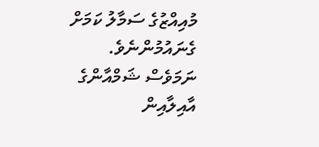މުއިއްޒުގެ ސަމާލު ކަމަށް ގެނައުމުންނެވެ.
ނަމަވެސް ޝަމްއާންގެ އާއިލާއިން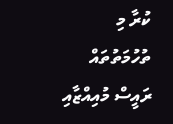ކުރާ މި ތުހުމަތުތައް ރައީސް މުއިއްޒާއި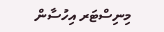މިނިސްޓަރ އިހުސާން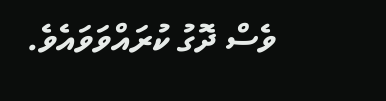ވެސް ދޮގު ކުރައްވަވައެވެ.